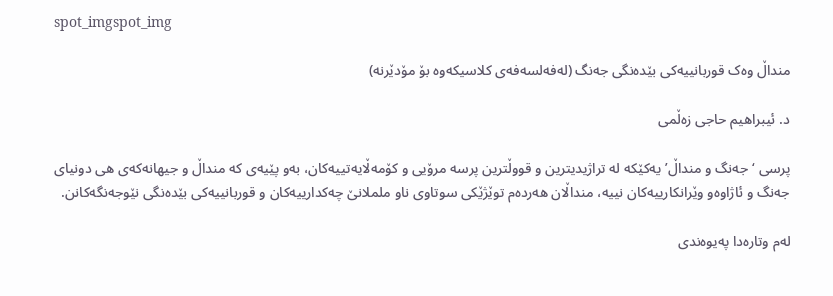spot_imgspot_img

منداڵ وەک قوربانییەکی بێدەنگی جەنگ (لەفەلسەفەی کلاسیکەوە بۆ مۆدێرنە)

د. ئیبراهیم حاجی زەڵمی

پرسی ‘جەنگ و منداڵ’ یەکێکە لە تراژیدیترین و قووڵترین پرسە مرۆیی و کۆمەڵایەتییەکان، بەو پێیەی کە منداڵ و جیهانەکەی هی دونیای جەنگ و ئاژاوەو وێرانکارییەکان نییە، منداڵان هەردەم توێژێکی سوتاوی ناو ململانێ چەکدارییەکان و قوربانییەکی بێدەنگی نێوجەنگەکانن.

لەم وتارەدا پەیوەندی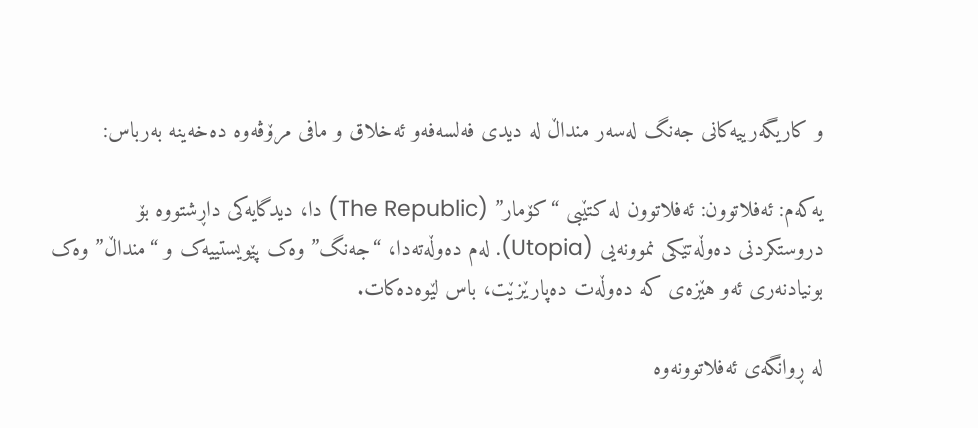و کاریگەرییەکانی جەنگ لەسەر منداڵ لە دیدی فەلسەفەو ئەخلاق و مافی مرۆڤەوە دەخەینە بەرباس:

یەکەم: ئەفلاتوون: ئەفلاتوون لە کتێبی “کۆمار” (The Republic) دا، دیدگایەکی داڕشتووە بۆ دروستکردنی دەوڵەتێکی نموونەیی (Utopia). لەم دەوڵەتەدا، “جەنگ” وەک پێویستییەک و “منداڵ” وەک بونیادنەری ئەو هێزەی کە دەوڵەت دەپارێزێت، باس لێوەدەکات.

لە ڕوانگەی ئەفلاتوونەوە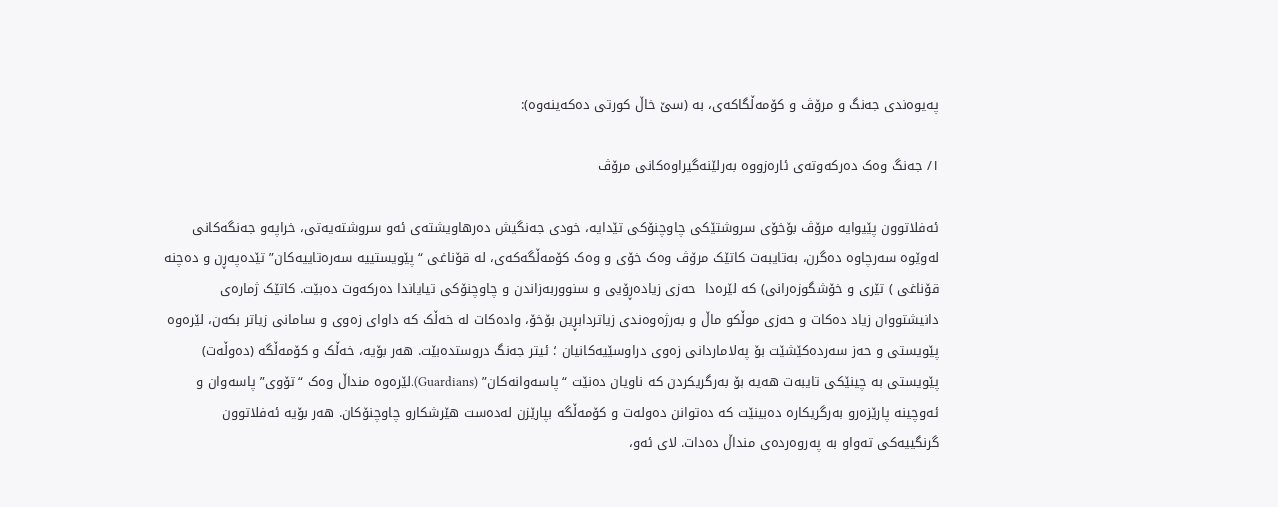پەیوەندی جەنگ و مرۆڤ و کۆمەڵگاکەی، بە (سێ خاڵ کورتی دەکەینەوە):

١/ جەنگ وەک دەرکەوتەی ئارەزووە بەرلێنەگیراوەکانی مرۆڤ

ئەفلاتوون پێیوایە مرۆڤ بۆخۆی سروشتێکی چاوچنۆکی تێدایە، خودی جەنگیش دەرهاویشتەی ئەو سروشتەیەتی، خراپەو جەنگەکانی لەوێوە سەرچاوە دەگرن، بەتایبەت کاتێک مرۆڤ وەک خۆی و وەک کۆمەڵگەکەی، لە قۆناغی “پێویستییە سەرەتاییەکان” تێدەپەڕن و دەچنە قۆناغی ) تێری و خۆشگوزەرانی) کە لێرەدا  حەزی زیادەڕۆیی و سنووربەزاندن و چاوچنۆکی تیایاندا دەرکەوت دەبێت. کاتێک ژمارەی دانیشتووان زیاد دەکات و حەزی موڵکو ماڵ و بەرژەوەندی زیاتردابڕین بۆخۆ، وادەکات لە خەڵک کە داوای زەوی و سامانی زیاتر بکەن، لێرەوە پێویستی و حەز سەردەکێشێت بۆ پەلاماردانی زەوی دراوسێیەکانیان ؛ ئیتر جەنگ دروستدەبێت. هەر بۆیە، خەڵک و کۆمەڵگە (دەوڵەت) پێویستی بە چینێکی تایبەت هەیە بۆ بەرگریکردن کە ناویان دەنێت “پاسەوانەکان” (Guardians).لێرەوە منداڵ وەک “تۆوی” پاسەوان و ئەوچینە پارێزەرو بەرگریکارە دەبینێت کە دەتوانن دەولەت و کۆمەڵگە بپارێزن لەدەست هێرشکارو چاوچنۆکان. هەر بۆیە ئەفلاتوون گرنگییەکی تەواو بە پەروەردەی منداڵ دەدات. لای ئەو،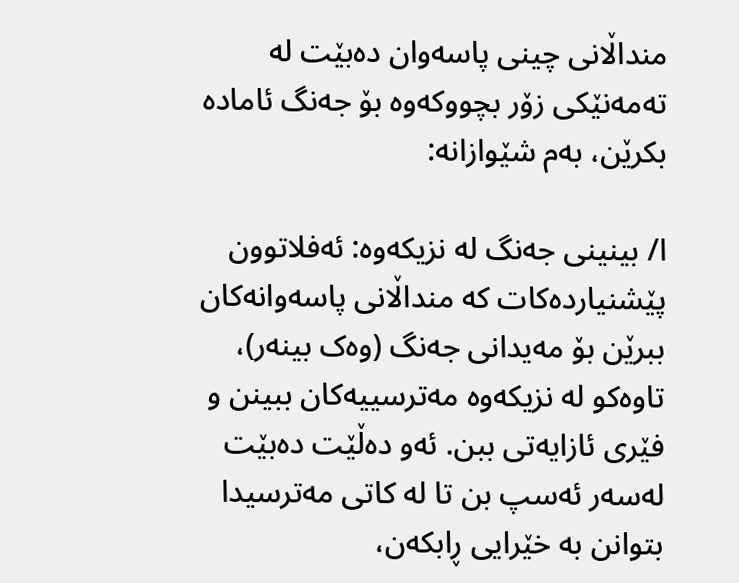منداڵانی چینی پاسەوان دەبێت لە تەمەنێکی زۆر بچووکەوە بۆ جەنگ ئامادە بکرێن، بەم شێوازانە:

ا/ بینینی جەنگ لە نزیکەوە: ئەفلاتوون پێشنیاردەکات کە منداڵانی پاسەوانەکان ببرێن بۆ مەیدانی جەنگ (وەک بینەر)، تاوەکو لە نزیکەوە مەترسییەکان ببینن و فێری ئازایەتی ببن. ئەو دەڵێت دەبێت لەسەر ئەسپ بن تا لە کاتی مەترسیدا بتوانن بە خێرایی ڕابکەن،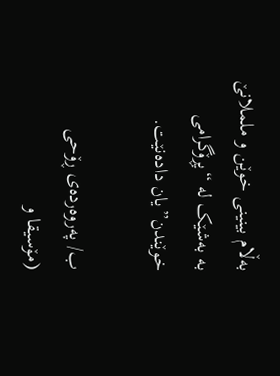بەڵام بینینی خوێن و ململانێ بە بەشێک لە “پڕۆگرامی خوێندن”یان دادەنێت.

ب/ پەروەردەی ڕۆحی (مۆسیقا و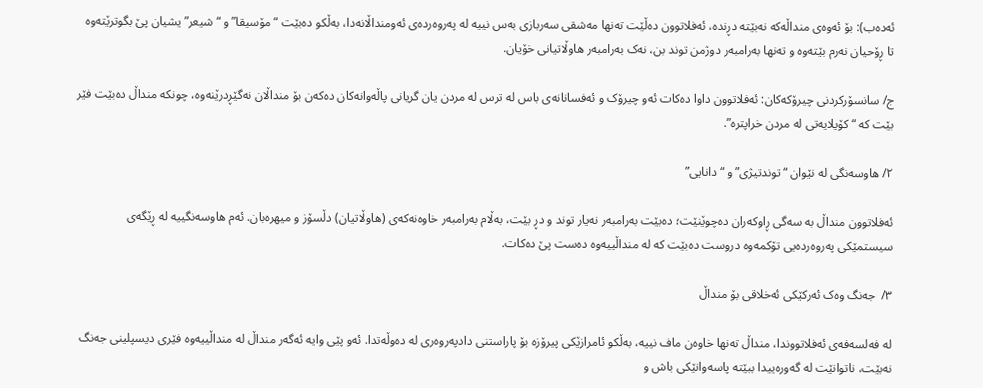ئەدەب): بۆ ئەوەی منداڵەکە نەبێتە دڕندە، ئەفلاتوون دەڵێت تەنها مەشقی سەربازی بەس نییە لە پەروەردەی ئەومنداڵانەدا، بەڵکو دەبێت “مۆسیقا” و “شیعر”یشیان پێ بگوترێتەوە تا ڕۆحیان نەرم بێتەوە و تەنها بەرامبەر دوژمن توند بن، نەک بەرامبەر هاوڵاتیانی خۆیان.

ج/ سانسۆرکردنی چیرۆکەکان: ئەفلاتوون داوا دەکات ئەو چیرۆک و ئەفسانانەی باس لە ترس لە مردن یان گریانی پاڵەوانەکان دەکەن بۆ منداڵان نەگێڕدرێنەوە، چونکە منداڵ دەبێت فێر بێت کە “کۆیلایەتی لە مردن خراپترە”.

٢/ هاوسەنگی لە نێوان “توندتیژی” و “دانایی”

ئەفلاتوون منداڵ بە سەگی ڕاوکەران دەچوێنێت؛ دەبێت بەرامبەر نەیار توند و دڕ بێت، بەڵام بەرامبەر خاوەنەکەی (هاوڵاتیان) دڵسۆز و میهرەبان. ئەم هاوسەنگییە لە ڕێگەی سیستمێکی پەروەردەیی تۆکمەوە دروست دەبێت کە لە منداڵییەوە دەست پێ دەکات.

٣/  جەنگ وەک ئەرکێکی ئەخلاقی بۆ منداڵ

لە فەلسەفەی ئەفلاتووندا، منداڵ تەنها خاوەن ماف نییە، بەڵکو ئامرازێکی پیرۆزە بۆ پاراستنی دادپەروەری لە دەوڵەتدا. ئەو پێی وایە ئەگەر منداڵ لە منداڵییەوە فێری دیسپلینی جەنگ نەبێت، ناتوانێت لە گەورەییدا ببێتە پاسەوانێکی باش و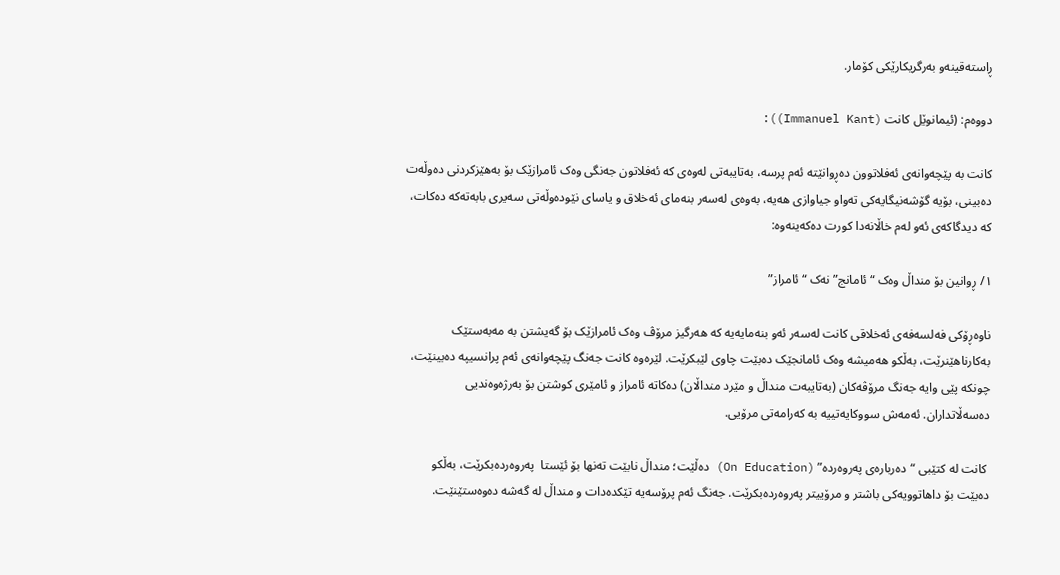ڕاستەقینەو بەرگریکارێکی کۆمار.

دووەم: (ئیمانوێل کانت (Immanuel Kant)):

کانت بە پێچەوانەی ئەفلاتوون دەڕوانێتە ئەم پرسە، بەتایبەتی لەوەی کە ئەفلاتون جەنگی وەک ئامرازێک بۆ بەهێزکردنی دەوڵەت دەبینی، بۆیە گۆشەنیگایەکی تەواو جیاوازی هەیە، بەوەی لەسەر بنەمای ئەخلاق و یاسای نێودەوڵەتی سەیری بابەتەکە دەکات، کە دیدگاکەی ئەو لەم خاڵانەدا کورت دەکەینەوە:

١/ ڕوانین بۆ منداڵ وەک “ئامانج” نەک “ئامراز”

ناوەڕۆکی فەلسەفەی ئەخلاقی کانت لەسەر ئەو بنەمایەیە کە هەرگیز مرۆڤ وەک ئامرازێک بۆ گەیشتن بە مەبەستێک بەکارناهێنرێت، بەڵکو هەمیشە وەک ئامانجێک دەبێت چاوی لێبکرێت. لێرەوە کانت جەنگ پێچەوانەی ئەم پرانسیپە دەبینێت، چونکە پێی وایە جەنگ مرۆڤەکان (بەتایبەت منداڵ و مێرد منداڵان) دەکاتە ئامراز و ئامێری کوشتن بۆ بەرژەوەندیی دەسەڵاتداران. ئەمەش سووکایەتییە بە کەرامەتی مرۆیی.

 کانت لە کتێبی “دەربارەی پەروەردە” (On Education) دەڵێت؛ منداڵ نابێت تەنها بۆ ئێستا  پەروەردەبکرێت، بەڵکو دەبێت بۆ داهاتوویەکی باشتر و مرۆییتر پەروەردەبکرێت. جەنگ ئەم پرۆسەیە تێکدەدات و منداڵ لە گەشە دەوەستێنێت.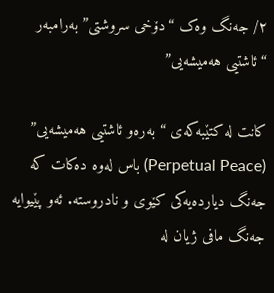٢/ جەنگ وەک “دۆخی سروشتی” بەرامبەر “ئاشتیی هەمیشەیی”

کانت لە کتێبەکەی “بەرەو ئاشتیی هەمیشەیی” (Perpetual Peace) باس لەوە دەکات کە جەنگ دیاردەیەکی کێوی و نادروستە. ئەو پێیوایە جەنگ مافی ژیان لە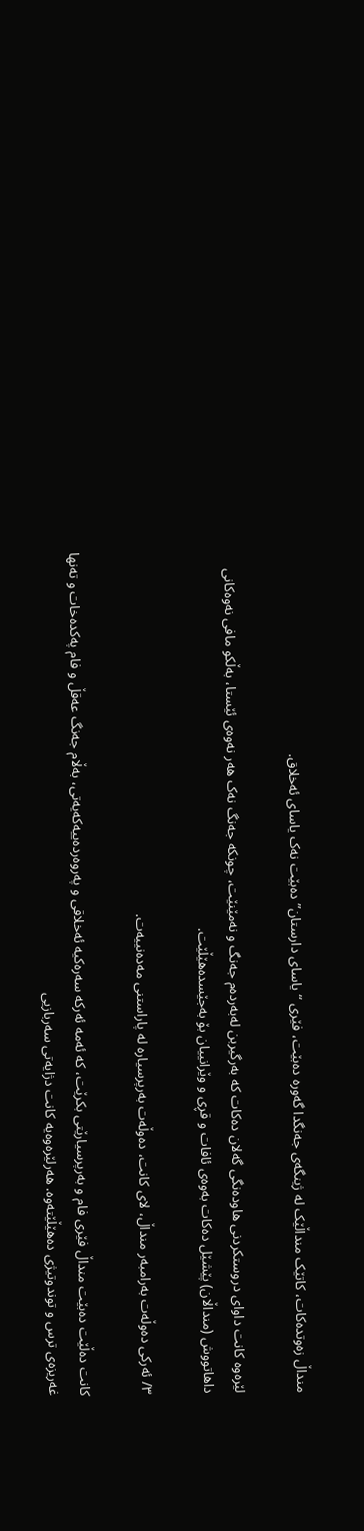منداڵ زەوتدەکات، کاتێک منداڵێک لە ژینگەی جەنگدا گەورە دەبێت، فێری “یاسای دارستان” دەبێت نەک یاسای ئەخلاق.

لێرەوە کانت داوای دروستکردنی هاودەنگی گەلان دەکات کە بەرگیربن لەبەردەم جەنگ و نەمێنێت، چونکە جەنگ نەک هەر نەوەی ئێستا، بەڵکو مافی نەوەکانی داهاتووش (منداڵان) پێشێل دەکات بەوەی ئافات و قڕی و وێرانییان بۆ بەجێسدەهێڵێت.

٣/ ئەرکی دەوڵەت بەرامبەر منداڵ، لای کانت، دەوڵەت بەرپرسیارە لە پاراستنی مەدەنییەت.

کانت دەڵێت دەبێت منداڵ فێری فام و بەرپرسیارێتی بکرێت، کە ئەمە ئەرکە سەرەکیە ئەخلاقی و پەروەردەییەکەیەتی، بەڵام جەنگ عەقڵ و فام پەکدەخات و تەنها غەریزەی ترس و توندوتیژی دەهێڵێتەوە. هەرلێرەوەیە کانت دژایەتی سەربازیی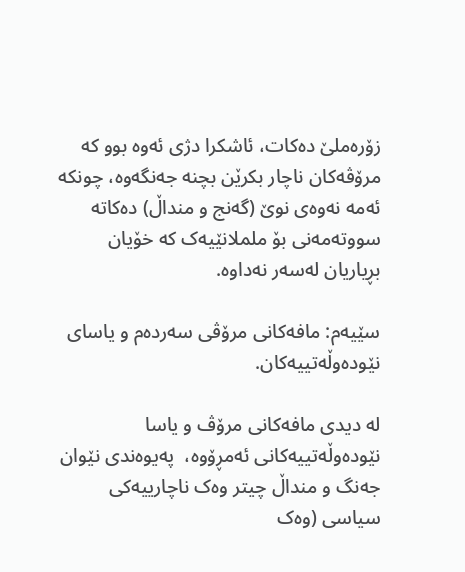زۆرەملێ دەکات، ئاشکرا دژی ئەوە بوو کە مرۆڤەکان ناچار بکرێن بچنە جەنگەوە، چونکە ئەمە نەوەی نوێ (گەنج و منداڵ) دەکاتە سووتەمەنی بۆ ململانێیەک کە خۆیان بڕیاریان لەسەر نەداوە.

سێیەم: مافەکانی مرۆڤی سەردەم و یاسای نێودەوڵەتییەکان.

لە دیدی مافەکانی مرۆڤ و یاسا نێودەوڵەتییەکانی ئەمڕۆوە،  پەیوەندی نێوان جەنگ و منداڵ چیتر وەک ناچارییەکی سیاسی (وەک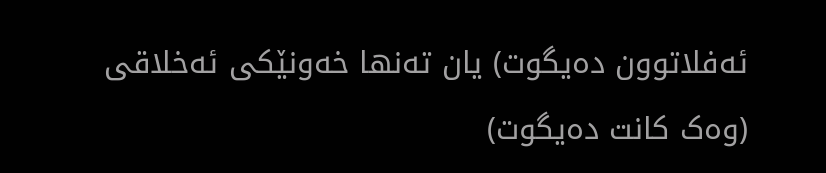ئەفلاتوون دەیگوت) یان تەنها خەونێکی ئەخلاقی (وەک کانت دەیگوت)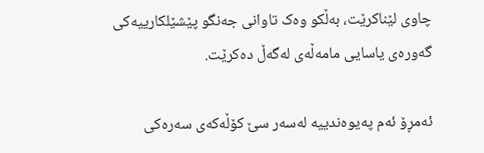چاوی لێناکرێت، بەڵکو وەک تاوانی جەنگو پێشێلکارییەکی گەورەی یاسایی مامەڵەی لەگەڵ دەکرێت.

ئەمڕۆ ئەم پەیوەندییە لەسەر سێ کۆڵەکەی سەرەکی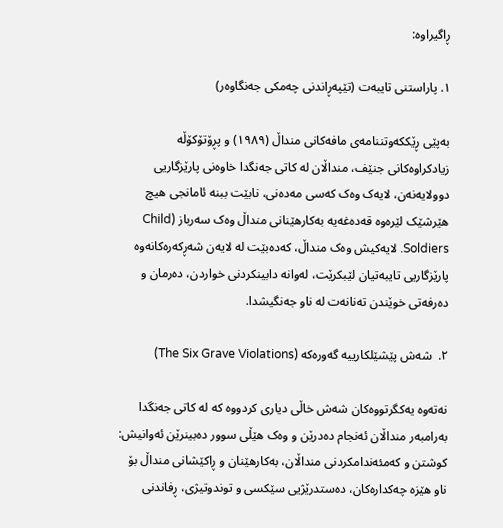ڕاگیراوە:

١. پاراستنی تایبەت (تێپەڕاندنی چەمکی جەنگاوەر)

بەپێی ڕێککەوتننامەی مافەکانی منداڵ (١٩٨٩) و پڕۆتۆکۆڵە زیادکراوەکانی جنێف، منداڵان لە کاتی جەنگدا خاوەنی پارێزگاریی دوولایەنەن، لایەک وەک کەسی مەدەنی، نابێت ببنە ئامانجی هیچ هێرشێک لێرەوە قەدەغەیە بەکارهێنانی منداڵ وەک سەرباز (Child Soldiers. لایەکیش وەک منداڵ، کەدەبێت لە لایەن شەڕکەرەکانەوە پارێزگاریی تایبەتیان لێبکرێت، لەوانە دابینکردنی خواردن، دەرمان و دەرفەتی خوێندن تەنانەت لە ناو جەنگیشدا.

٢.  شەش پێشێلکارییە گەورەکە (The Six Grave Violations)

نەتەوە یەکگرتووەکان شەش خاڵی دیاری کردووە کە لە کاتی جەنگدا بەرامبەر منداڵان ئەنجام دەدرێن و وەک هێڵی سوور دەبینرێن ئەوانیش: کوشتن و کەمئەندامکردنی منداڵان، بەکارهێنان و ڕاکێشانی منداڵ بۆ ناو هێزە چەکدارەکان، دەستدرێژیی سێکسى و توندوتیژی، ڕفاندنی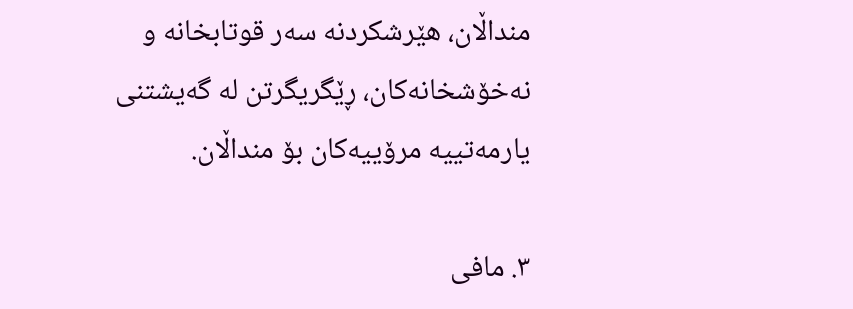منداڵان، هێرشکردنە سەر قوتابخانە و نەخۆشخانەکان، ڕێگریگرتن لە گەیشتنی یارمەتییە مرۆییەکان بۆ منداڵان.

٣. مافی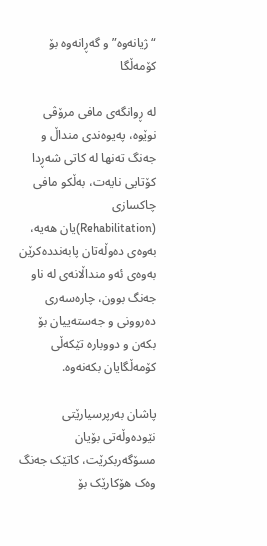“ژیانەوە” و گەڕانەوە بۆ کۆمەڵگا

لە ڕوانگەی مافی مرۆڤی نوێوە، پەیوەندی منداڵ و جەنگ تەنها لە کاتی شەڕدا کۆتایی نایەت، بەڵکو مافی چاکسازی (Rehabilitation)یان هەیە، بەوەی دەوڵەتان پابەنددەکرێن بەوەی ئەو منداڵانەی لە ناو جەنگ بوون، چارەسەری دەروونی و جەستەییان بۆ بکەن و دووبارە تێکەڵی کۆمەڵگایان بکەنەوە.

پاشان بەرپرسیارێتی نێودەوڵەتی بۆیان مسۆگەربکرێت، کاتێک جەنگ وەک هۆکارێک بۆ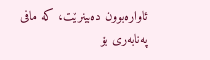ئاوارەبوون دەبینرێت، کە مافی پەنابەری بۆ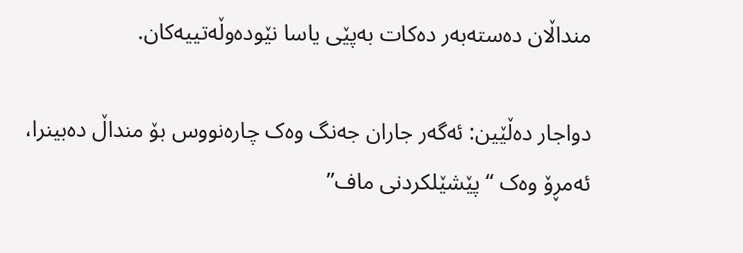منداڵان دەستەبەر دەکات بەپێی یاسا نێودەوڵەتییەکان.

دواجار دەڵێین: ئەگەر جاران جەنگ وەک چارەنووس بۆ منداڵ دەبینرا، ئەمڕۆ وەک “پێشێلکردنی ماف”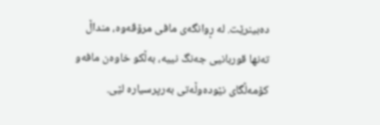دەبینرێت. لە ڕوانگەی مافی مرۆڤەوە، منداڵ تەنها قوربانیی جەنگ نییە، بەڵکو خاوەن مافەو کۆمەڵگای نێودەوڵەتی بەرپرسیارە لێی.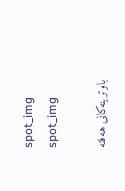spot_img
spot_img

باوترینەکانی هەفتە